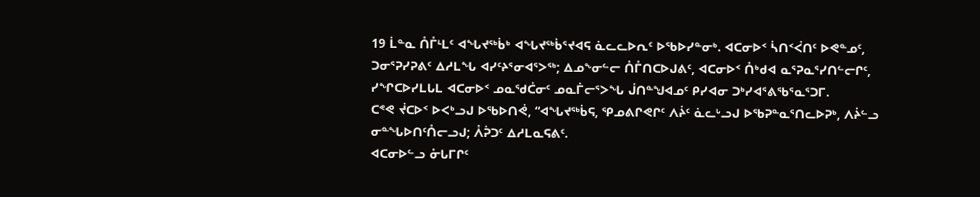19 ᒫᓐᓇ ᑍᒤᒻᒪᑦ ᐊᖓᔪᖅᑳᒃ ᐊᖓᔪᖅᑳᕐᔪᐊᕋ ᓈᓚᓚᐅᕆᑦ ᐅᖃᐅᓯᓐᓂᒃ. ᐊᑕᓂᐅᑉ ᓵᑎᑉᐹᑎᑦ ᐅᕙᓐᓄᑦ, ᑐᓂᕐᕈᓯᕈᕕᑦ ᐃᓱᒪᖓ ᐊᓯᑦᔨᕐᓂᐊᕐᐳᖅ; ᐃᓄᖕᓂᓪᓕ ᑍᒤᑎᑕᐅᒍᕕᑦ, ᐊᑕᓂᐅᑉ ᑍᒃᑯᐊ ᓇᕐᕈᓇᕐᓯᑎᓪᓕᒋᑦ, ᓯᖏᑕᐅᓯᒪᒐᒪ ᐊᑕᓂᐅᑉ ᓄᓇᖁᑖᓂᑦ ᓄᓇᒦᓕᕐᐳᖓ ᒎᑎᓐᖑᐊᓄᑦ ᑭᓯᐊᓂ ᑐᒃᓯᐊᕐᕕᖃᕐᓇᕐᑐᒥ.
ᑕᕝᕙ ᔫᑕᐅᑉ ᐅᐸᒃᓗᒍ ᐅᖃᐅᑎᕚ, “ᐊᖓᔪᖅᑳᕋ, ᕿᓄᕕᒋᕙᒋᑦ ᐱᔩᑦ ᓈᓚᒡᓗᒍ ᐅᖃᕈᓐᓇᕐᑎᓚᐅᕈᒃ, ᐱᔩᓪᓗ ᓂᓐᖓᐅᑎᑦᑍᓕᓗᒍ; ᐰᕉᑐᑦ ᐃᓱᒪᓇᕋᕕᑦ.
ᐊᑕᓂᐅᓪᓗ ᓁᒐᒥᒋᑦ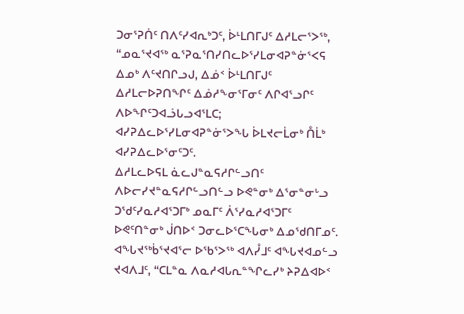ᑐᓂᕐᕈᑏᑦ ᑎᐱᑦᓯᐊᕆᒃᑐᑦ, ᐆᒻᒪᑎᒥᒍᑦ ᐃᓱᒪᓕᕐᐳᖅ, “ᓄᓇᕐᔪᐊᖅ ᓇᕐᕈᓇᕐᑎᓯᑎᓚᐅᕐᓯᒪᓂᐊᕈᓐᓃᕐᐸᕋ ᐃᓄᒃ ᐱᑦᔪᑎᒋᓗᒍ, ᐃᓅᑉ ᐆᒻᒪᑎᒥᒍᑦ ᐃᓱᒪᓕᐅᕈᑎᖏᑦ ᐃᓅᓱᖕᓂᕐᒥᓂᑦ ᐱᒋᐊᕐᓗᒋᑦ ᐱᐅᖏᑦᑐᐊᓘᒐᓗᐊᕐᒪᑕ; ᐊᓯᕈᐃᓚᐅᕐᓯᒪᓂᐊᕈᓐᓃᕐᐳᖓ ᐆᒪᔪᓕᒫᓂᒃ ᑍᒫᒃ ᐊᓯᕈᐃᓚᐅᕐᓂᑦᑐᑦ.
ᐃᓱᒪᓚᐅᕋᒪ ᓈᓚᒍᓐᓇᕋᓱᒋᓪᓗᑎᑦ ᐱᐅᓕᓯᔪᓐᓇᕋᓱᒋᓪᓗᑎᓪᓗ ᐅᕙᓐᓂᒃ ᐃᕐᓂᓐᓂᒡᓗ ᑐᖁᑦᓯᓇᓱᐊᕐᑐᒥᒃ ᓄᓇᒥᑦ ᐲᕐᓯᓇᓱᐊᕐᑐᒥᑦ ᐅᕙᑦᑎᓐᓂᒃ ᒎᑎᐅᑉ ᑐᓂᓚᐅᕐᑕᖓᓂᒃ ᐃᓄᖁᑎᒥᓄᑦ.
ᐊᖓᔪᖅᑳᕐᔪᐊᕐᓕ ᐅᖃᕐᐳᖅ ᐊᐱᓮᒧᑦ ᐊᖓᔪᐊᓄᓪᓗ ᔪᐊᐱᒧᑦ, “ᑕᒪᓐᓇ ᐱᓇᓱᐊᒐᕆᓐᖏᓚᓯᒃ ᔨᕈᐃᐊᐅᑉ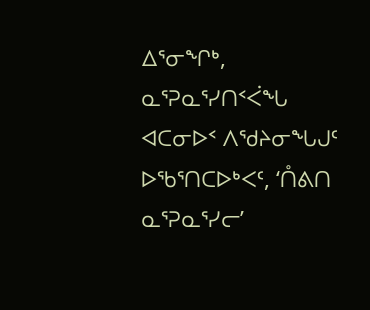ᐃᕐᓂᖏᒃ, ᓇᕐᕈᓇᕐᓯᑎᑉᐹᖓ ᐊᑕᓂᐅᑉ ᐱᖁᔨᓂᖓᒍᑦ ᐅᖃᕐᑎᑕᐅᒃᐸᑦ, ‘ᑍᕕᑎ ᓇᕐᕈᓇᕐᓯᓕ’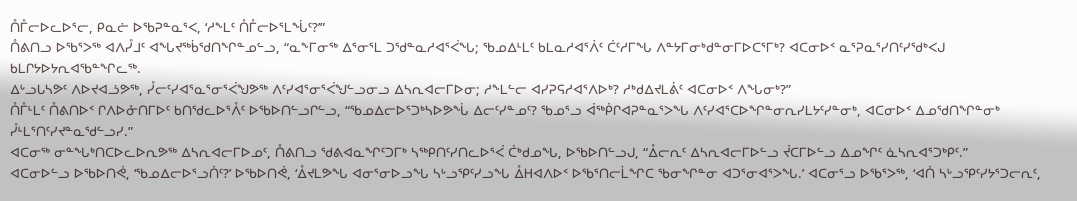ᑍᒤᓕᐅᓚᐅᕐᓕ, ᑭᓇᓖ ᐅᖃᕈᓐᓇᕐᐸ, ‘ᓱᖕᒪᑦ ᑍᒤᓕᐅᕐᒪᖔᑦ?’”
ᑍᕕᑎᓗ ᐅᖃᕐᐳᖅ ᐊᐱᓮᒧᑦ ᐊᖓᔪᖅᑳᖁᑎᖏᓐᓄᓪᓗ, “ᓇᖕᒥᓂᖅ ᐃᕐᓂᕐᒪ ᑐᖁᓐᓇᓱᐊᕐᐹᖓ; ᖃᓄᐃᒻᒪᑦ ᑲᒪᓇᓱᐊᕐᐲᑦ ᑖᑦᓱᒥᖓ ᐱᓐᔭᒥᓂᒃᑯᓐᓂᒥᐅᑕᕐᒥᒃ? ᐊᑕᓂᐅᑉ ᓇᕐᕈᓇᕐᓯᑎᑦᓯᖁᒃᐸᒍ ᑲᒪᒋᔭᐅᔭᕆᐊᖃᓐᖏᓚᖅ.
ᐃᒡᓗᒐᓴᕗᑦ ᐱᐅᔪᐊᓘᕗᖅ, ᓮᓕᑦᓯᐊᕐᓇᕐᓂᕐᐹᖑᕗᖅ ᐱᑦᓯᐊᕐᓂᕐᐹᖑᓪᓗᓂᓗ ᐃᓴᕆᐊᓕᒥᐅᓂ; ᓱᖕᒪᓪᓕ ᐊᓯᕈᕋᓱᐊᕐᐱᐅᒃ? ᓱᒃᑯᐃᔪᒪᕖᑦ ᐊᑕᓂᐅᑉ ᐱᖓᓂᒃ?”
ᑍᒤᒻᒪᑦ ᑍᕕᑎᐅᑉ ᒋᐱᐅᓁᑎᒥᐅᑦ ᑲᑎᖁᓚᐅᕐᐰᑦ ᐅᖃᐅᑎᓪᓗᒋᓪᓗ, “ᖃᓄᐃᓕᐅᕐᑐᒃᓴᐅᕗᖔ ᐃᓕᑦᓯᓐᓄᑦ? ᖃᓄᕐᓗ ᐋᖅᑮᒋᐊᕈᓐᓇᕐᐳᖓ ᐱᑦᓯᐊᕐᑕᐅᖏᓐᓂᕆᓯᒪᔭᑦᓯᓐᓂᒃ, ᐊᑕᓂᐅᑉ ᐃᓄᖁᑎᖏᓐᓂᒃ ᓮᒻᒪᕐᑎᑦᓯᔪᓐᓇᖁᓪᓗᓯ.”
ᐊᑕᓂᖅ ᓂᓐᖓᒃᑎᑕᐅᓚᐅᕆᕗᖅ ᐃᓴᕆᐊᓕᒥᐅᓄᑦ, ᑍᕕᑎᓗ ᖁᕕᐊᓇᖏᑦᑐᒥᒃ ᓴᖅᑭᑎᑦᓯᑎᓚᐅᕐᐹ ᑖᒃᑯᓄᖓ, ᐅᖃᐅᑎᓪᓗᒍ, “ᐂᓕᕆᑦ ᐃᓴᕆᐊᓕᒥᐅᓪᓗ ᔫᑕᒥᐅᓪᓗ ᐃᓄᖏᑦ ᓈᓴᕆᐊᕐᑐᒃᑭᑦ.”
ᐊᑕᓂᐅᓪᓗ ᐅᖃᐅᑎᕚ, ‘ᖃᓄᐃᓕᐅᕐᓗᑏᑦ?’ ᐅᖃᐅᑎᕚ, ‘ᐂᔪᒪᕗᖓ ᐊᓂᕐᓂᐅᓗᖓ ᓴᒡᓗᕿᑦᓯᓗᖓ ᐂᕼᐊᐱᐅᑉ ᐅᖃᕐᑎᓕᒫᖏᑕ ᖃᓂᖏᓐᓂ ᐊᑐᕐᓂᐊᕐᐳᖓ.’ ᐊᑕᓂᕐᓗ ᐅᖃᕐᐳᖅ, ‘ᐊᑏ ᓴᒡᓗᕿᑦᓯᔭᕐᑐᓕᕆᑦ,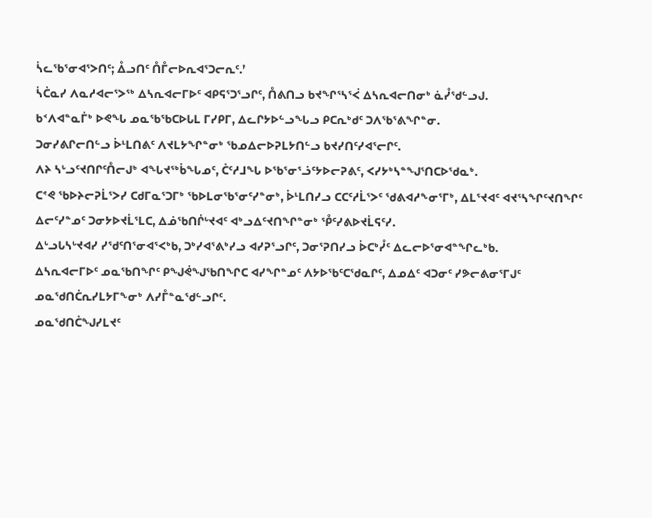ᓵᓚᖃᕐᓂᐊᕐᐳᑎᑦ; ᐂᓗᑎᑦ ᑍᒤᓕᐅᕆᐊᕐᑐᓕᕆᑦ.’
ᓵᑖᓇᓯ ᐱᓇᓱᐊᓕᕐᐳᖅ ᐃᓴᕆᐊᓕᒥᐅᑦ ᐊᑭᕋᕐᑐᕐᓗᒋᑦ, ᑍᕕᑎᓗ ᑲᔪᖏᕐᓴᕐᐹ ᐃᓴᕆᐊᓕᑎᓂᒃ ᓈᓮᖁᓪᓗᒍ.
ᑲᑉᐱᐊᓐᓇᒦᒃ ᐅᕙᖓ ᓄᓇᖃᖃᑕᐅᒐᒪ ᒥᓯᑭᒥ, ᐃᓚᒋᔭᐅᓪᓗᖓᓗ ᑭᑕᕆᒃᑯᑦ ᑐᐱᖃᕐᕕᖏᓐᓂ.
ᑐᓂᓯᕕᒋᓕᑎᓪᓗ ᐆᒻᒪᑎᕕᑦ ᐱᔪᒪᔭᖏᓐᓂᒃ ᖃᓄᐃᓕᐅᕈᒪᔭᑎᓪᓗ ᑲᔪᓯᑎᑦᓯᐊᕐᓕᒋᑦ.
ᐱᔨ ᓴᒡᓗᑦᔪᑎᒋᑦᑍᓕᒍᒃ ᐊᖓᔪᖅᑳᖓᓄᑦ, ᑖᑦᓱᒧᖓ ᐅᖃᕐᓂᕐᓘᑦᔭᐅᓕᕈᕕᑦ, ᐸᓯᔭᒃᓴᓐᖑᕐᑎᑕᐅᖁᓇᒃ.
ᑕᕝᕙ ᖃᐅᔨᓕᕈᒫᕐᐳᓯ ᑕᑯᒥᓇᕐᑐᒥᒃ ᖃᐅᒪᓂᖃᕐᓂᑦᓯᓐᓂᒃ, ᐆᒻᒪᑎᓯᓗ ᑕᑕᑦᓱᒫᕐᐳᑦ ᖁᕕᐊᓱᖕᓂᕐᒥᒃ, ᐃᒪᕐᔪᐊᑦ ᐊᔪᕐᓴᖏᑦᔪᑎᖏᑦ ᐃᓕᑦᓯᓐᓄᑦ ᑐᓂᔭᐅᔪᒫᕐᒪᑕ, ᐃᓅᖃᑎᒌᒡᔪᐊᑦ ᐊᒃᓗᐃᑦᔪᑎᖏᓐᓂᒃ ᕾᑦᓯᕕᐅᔪᒫᕋᑦᓯ.
ᐃᒡᓗᒐᓴᒡᔪᐊᓯ ᓯᖁᑦᑎᕐᓂᐊᕐᐸᒃᑲ, ᑐᒃᓯᐊᕐᕕᒃᓯᓗ ᐊᓯᕈᕐᓗᒋᑦ, ᑐᓂᕐᕈᑎᓯᓗ ᐆᑕᒃᓮᑦ ᐃᓚᓕᐅᕐᓂᐊᓐᖏᓚᒃᑲ.
ᐃᓴᕆᐊᓕᒥᐅᑦ ᓄᓇᖃᑎᖏᑦ ᑭᖑᕚᖑᖃᑎᖏᑕ ᐊᓯᖏᓐᓄᑦ ᐱᔭᐅᖃᑦᑕᖁᓇᒋᑦ, ᐃᓄᐃᑦ ᐊᑐᓂᑦ ᓯᕗᓕᕕᓂᕐᒥᒍᑦ ᓄᓇᖁᑎᑖᕆᓯᒪᔭᒥᖕᓂᒃ ᐱᓯᒤᓐᓇᖁᓪᓗᒋᑦ.
ᓄᓇᖁᑎᑖᖑᓯᒪᔪᑦ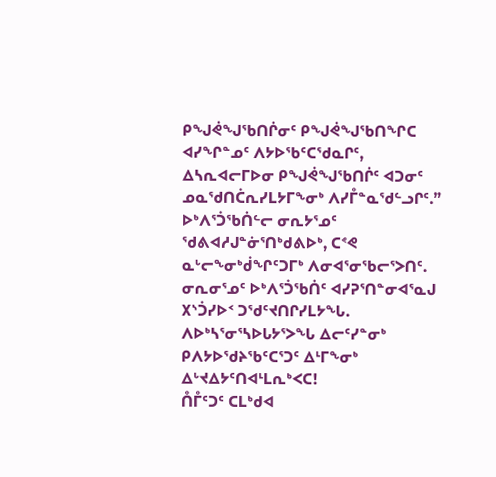ᑭᖑᕚᖑᖃᑎᒌᓂᑦ ᑭᖑᕚᖑᖃᑎᖏᑕ ᐊᓯᖏᓐᓄᑦ ᐱᔭᐅᖃᑦᑕᖁᓇᒋᑦ, ᐃᓴᕆᐊᓕᒥᐅᓂ ᑭᖑᕚᖑᖃᑎᒌᑦ ᐊᑐᓂᑦ ᓄᓇᖁᑎᑖᕆᓯᒪᔭᒥᖕᓂᒃ ᐱᓯᒤᓐᓇᖁᓪᓗᒋᑦ.”
ᐅᒃᐱᕐᑑᖃᑏᓪᓕ ᓂᕆᔭᕐᓄᑦ ᖁᕕᐊᓱᒍᓐᓃᕐᑎᒃᑯᕕᐅᒃ, ᑕᕝᕙ ᓇᒡᓕᖕᓂᒃᑰᖏᑦᑐᒥᒃ ᐱᓂᐊᕐᓂᖃᓕᕐᐳᑎᑦ. ᓂᕆᓂᕐᓄᑦ ᐅᒃᐱᕐᑑᖃᑏᑦ ᐊᓯᕈᕐᑎᓐᓂᐊᕐᓇᒍ ᙭ᔅᑑᓯᐅᑉ ᑐᖁᑦᔪᑎᒋᓯᒪᔭᖓ.
ᐱᐅᒃᓴᕐᓂᕐᓴᐅᒐᔭᕐᐳᖓ ᐃᓕᑦᓯᓐᓂᒃ ᑭᐱᔭᐅᖁᔨᖃᑦᑕᕐᑐᑦ ᐃᒻᒥᖕᓂᒃ ᐃᒡᔪᐃᔭᑦᑎᐊᒻᒪᕆᒃᐸᑕ!
ᑍᒤᑦᑐᑦ ᑕᒪᒃᑯᐊ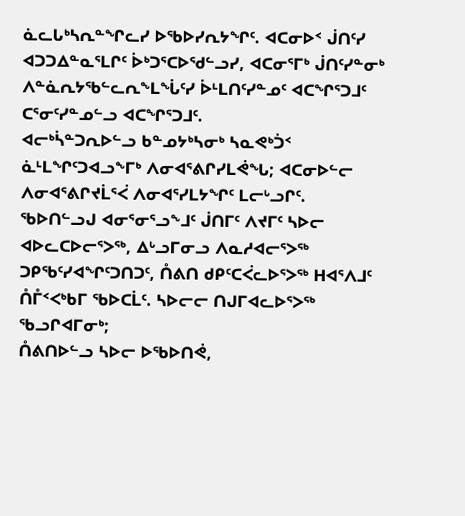ᓈᓚᒐᒃᓴᕆᓐᖏᓚᓯ ᐅᖃᐅᓯᕆᔭᖏᑦ. ᐊᑕᓂᐅᑉ ᒎᑎᑦᓯ ᐊᑐᑐᐃᓐᓇᕐᒪᒋᑦ ᐆᒃᑐᕐᑕᐅᖁᓪᓗᓯ, ᐊᑕᓂᕐᒥᒃ ᒎᑎᑦᓯᓐᓂᒃ ᐱᓐᓈᕆᔭᖃᓪᓚᕆᖕᒪᖔᑦᓯ ᐆᒻᒪᑎᑦᓯᓐᓄᑦ ᐊᑕᖏᕐᑐᒧᑦ ᑕᕐᓂᑦᓯᓐᓄᓪᓗ ᐊᑕᖏᕐᑐᒧᑦ.
ᐊᓕᒃᓵᓐᑐᕆᐅᓪᓗ ᑲᓐᓄᔭᒃᓴᓂᒃ ᓴᓇᕙᒃᑑᑉ ᓈᒻᒪᖏᑦᑐᐊᓗᖕᒥᒃ ᐱᓂᐊᕐᕕᒋᓯᒪᕚᖓ; ᐊᑕᓂᐅᓪᓕ ᐱᓂᐊᕐᕕᒋᔪᒫᕐᐹ ᐱᓂᐊᕐᓯᒪᔭᖏᑦ ᒪᓕᒡᓗᒋᑦ.
ᖃᐅᑎᓪᓗᒍ ᐊᓂᕐᓂᕐᓗᖕᒧᑦ ᒎᑎᒥᑦ ᐱᔪᒥᑦ ᓴᐅᓕ ᐊᐅᓚᑕᐅᓕᕐᐳᖅ, ᐃᒡᓗᒥᓂᓗ ᐱᓇᓱᐊᓕᕐᐳᖅ ᑐᑭᖃᑦᓯᐊᖏᑦᑐᑎᑐᑦ, ᑍᕕᑎ ᑯᑭᑦᑕᐹᓚᐅᕐᐳᖅ ᕼᐊᕐᐱᒧᑦ ᑍᒤᑉᐸᒃᑲᒥ ᖃᐅᑕᒫᑦ. ᓴᐅᓕᓕ ᑎᒍᒥᐊᓚᐅᕐᐳᖅ ᖃᓗᒋᐊᒥᓂᒃ;
ᑍᕕᑎᐅᓪᓗ ᓴᐅᓕ ᐅᖃᐅᑎᕚ,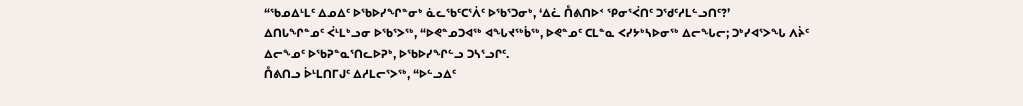“ᖃᓄᐃᒻᒪᑦ ᐃᓄᐃᑦ ᐅᖃᐅᓯᖏᓐᓂᒃ ᓈᓚᖃᑦᑕᕐᐲᑦ ᐅᖃᕐᑐᓂᒃ, ‘ᐃᓛ ᑍᕕᑎᐅᑉ ᕿᓂᕐᐹᑎᑦ ᑐᖁᑦᓱᒪᓪᓗᑎᑦ?’
ᐃᑎᒐᖏᓐᓄᑦ ᐹᒻᒪᒃᓗᓂ ᐅᖃᕐᐳᖅ, “ᐅᕙᓐᓄᑐᐊᖅ ᐊᖓᔪᖅᑳᖅ, ᐅᕙᓐᓄᑦ ᑕᒪᓐᓇ ᐸᓯᔭᒃᓴᐅᓂᖅ ᐃᓕᖓᓕ; ᑐᒃᓯᐊᕐᐳᖓ ᐱᔩᑦ ᐃᓕᖕᓄᑦ ᐅᖃᕈᓐᓇᕐᑎᓚᐅᕈᒃ, ᐅᖃᐅᓯᖏᓪᓗ ᑐᓴᕐᓗᒋᑦ.
ᑍᕕᑎᓗ ᐆᒻᒪᑎᒥᒍᑦ ᐃᓱᒪᓕᕐᐳᖅ, “ᐅᓪᓗᐃᑦ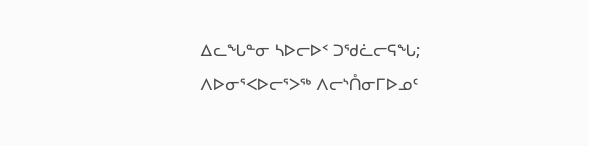ᐃᓚᖓᓐᓂ ᓴᐅᓕᐅᑉ ᑐᖁᓛᓕᕋᖓ; ᐱᐅᓂᕐᐸᐅᓕᕐᐳᖅ ᐱᓕᔅᑍᓂᒥᐅᓄᑦ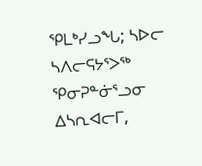ᕿᒪᒃᓯᓗᖓ; ᓴᐅᓕ ᓴᐱᓕᕋᔭᕐᐳᖅ ᕿᓂᕈᓐᓃᕐᓗᓂ ᐃᓴᕆᐊᓕᒥ,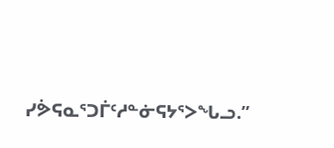ᓯᕘᕋᓇᕐᑐᒦᑦᓱᓐᓃᕋᔭᕐᐳᖓᓗ.”